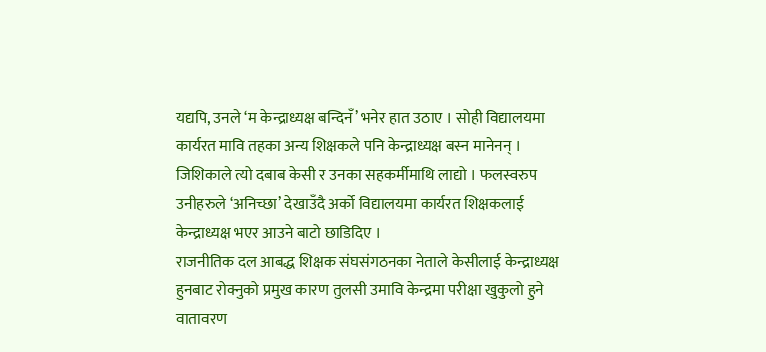यद्यपि, उनले ‘म केन्द्राध्यक्ष बन्दिनँ’ भनेर हात उठाए । सोही विद्यालयमा कार्यरत मावि तहका अन्य शिक्षकले पनि केन्द्राध्यक्ष बस्न मानेनन् ।
जिशिकाले त्यो दबाब केसी र उनका सहकर्मीमाथि लाद्यो । फलस्वरुप उनीहरुले ‘अनिच्छा’ देखाउँदै अर्को विद्यालयमा कार्यरत शिक्षकलाई केन्द्राध्यक्ष भएर आउने बाटो छाडिदिए ।
राजनीतिक दल आबद्ध शिक्षक संघसंगठनका नेताले केसीलाई केन्द्राध्यक्ष हुनबाट रोक्नुको प्रमुख कारण तुलसी उमावि केन्द्रमा परीक्षा खुकुलो हुने वातावरण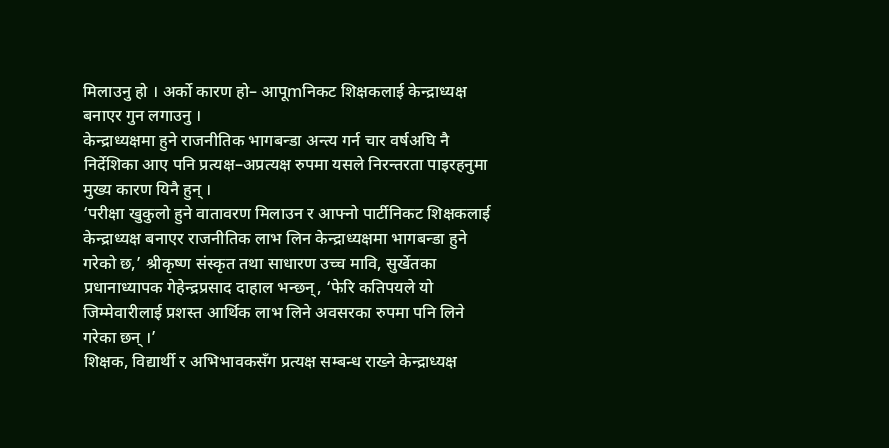मिलाउनु हो । अर्को कारण हो– आपूmनिकट शिक्षकलाई केन्द्राध्यक्ष बनाएर गुन लगाउनु ।
केन्द्राध्यक्षमा हुने राजनीतिक भागबन्डा अन्त्य गर्न चार वर्षअघि नै निर्देशिका आए पनि प्रत्यक्ष–अप्रत्यक्ष रुपमा यसले निरन्तरता पाइरहनुमा मुख्य कारण यिनै हुन् ।
‘परीक्षा खुकुलो हुने वातावरण मिलाउन र आफ्नो पार्टीनिकट शिक्षकलाई केन्द्राध्यक्ष बनाएर राजनीतिक लाभ लिन केन्द्राध्यक्षमा भागबन्डा हुने गरेको छ,’ श्रीकृष्ण संस्कृत तथा साधारण उच्च मावि, सुर्खेतका प्रधानाध्यापक गेहेन्द्रप्रसाद दाहाल भन्छन्, ‘फेरि कतिपयले यो जिम्मेवारीलाई प्रशस्त आर्थिक लाभ लिने अवसरका रुपमा पनि लिने गरेका छन् ।’
शिक्षक, विद्यार्थी र अभिभावकसँग प्रत्यक्ष सम्बन्ध राख्ने केन्द्राध्यक्ष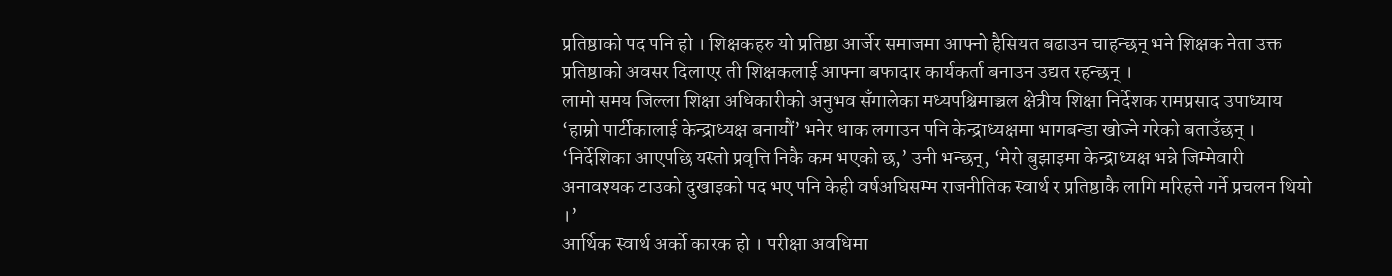प्रतिष्ठाको पद पनि हो । शिक्षकहरु यो प्रतिष्ठा आर्जेर समाजमा आफ्नो हैसियत बढाउन चाहन्छन् भने शिक्षक नेता उक्त प्रतिष्ठाको अवसर दिलाएर ती शिक्षकलाई आफ्ना बफादार कार्यकर्ता बनाउन उद्यत रहन्छन् ।
लामो समय जिल्ला शिक्षा अधिकारीको अनुभव सँगालेका मध्यपश्चिमाञ्चल क्षेत्रीय शिक्षा निर्देशक रामप्रसाद उपाध्याय ‘हाम्रो पार्टीकालाई केन्द्राध्यक्ष बनायौं’ भनेर धाक लगाउन पनि केन्द्राध्यक्षमा भागबन्डा खोज्ने गरेको बताउँछन् । ‘निर्देशिका आएपछि यस्तो प्रवृत्ति निकै कम भएको छ,’ उनी भन्छन्, ‘मेरो बुझाइमा केन्द्राध्यक्ष भन्ने जिम्मेवारी अनावश्यक टाउको दुखाइको पद भए पनि केही वर्षअघिसम्म राजनीतिक स्वार्थ र प्रतिष्ठाकै लागि मरिहत्ते गर्ने प्रचलन थियो ।’
आर्थिक स्वार्थ अर्को कारक हो । परीक्षा अवधिमा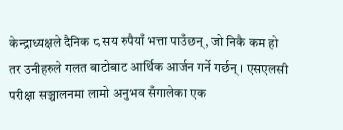केन्द्राध्यक्षले दैनिक ८ सय रुपैयाँ भत्ता पाउँछन्, जो निकै कम हो तर उनीहरुले गलत बाटोबाट आर्थिक आर्जन गर्ने गर्छन् । एसएलसी परीक्षा सञ्चालनमा लामो अनुभव सँगालेका एक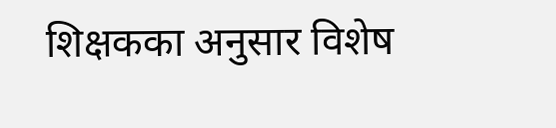शिक्षकका अनुसार विशेष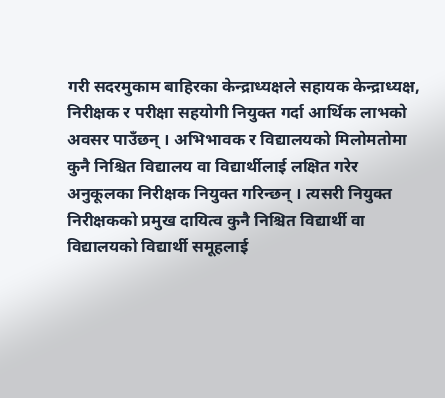गरी सदरमुकाम बाहिरका केन्द्राध्यक्षले सहायक केन्द्राध्यक्ष, निरीक्षक र परीक्षा सहयोगी नियुक्त गर्दा आर्थिक लाभको अवसर पाउँछन् । अभिभावक र विद्यालयको मिलोमतोमा कुनै निश्चित विद्यालय वा विद्यार्थीलाई लक्षित गरेर अनुकूलका निरीक्षक नियुक्त गरिन्छन् । त्यसरी नियुक्त निरीक्षकको प्रमुख दायित्व कुनै निश्चित विद्यार्थी वा विद्यालयको विद्यार्थी समूहलाई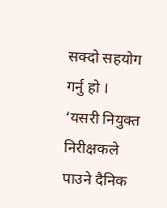सक्दो सहयोग गर्नु हो ।
‘यसरी नियुक्त निरीक्षकले पाउने दैनिक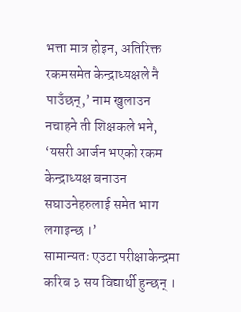भत्ता मात्र होइन, अतिरिक्त रकमसमेत केन्द्राध्यक्षले नै पाउँछन्,’ नाम खुलाउन नचाहने ती शिक्षकले भने, ‘यसरी आर्जन भएको रकम केन्द्राध्यक्ष बनाउन सघाउनेहरुलाई समेत भाग लगाइन्छ ।’
सामान्यतः एउटा परीक्षाकेन्द्रमा करिब ३ सय विद्यार्थी हुन्छन् ।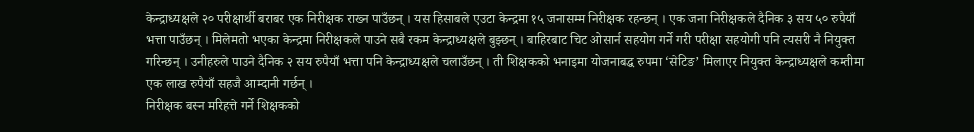केन्द्राध्यक्षले २० परीक्षार्थी बराबर एक निरीक्षक राख्न पाउँछन् । यस हिसाबले एउटा केन्द्रमा १५ जनासम्म निरीक्षक रहन्छन् । एक जना निरीक्षकले दैनिक ३ सय ५० रुपैयाँ भत्ता पाउँछन् । मिलेमतो भएका केन्द्रमा निरीक्षकले पाउने सबै रकम केन्द्राध्यक्षले बुझ्छन् । बाहिरबाट चिट ओसार्न सहयोग गर्ने गरी परीक्षा सहयोगी पनि त्यसरी नै नियुक्त गरिन्छन् । उनीहरुले पाउने दैनिक २ सय रुपैयाँ भत्ता पनि केन्द्राध्यक्षले चलाउँछन् । ती शिक्षकको भनाइमा योजनाबद्ध रुपमा ‘सेटिङ’ मिलाएर नियुक्त केन्द्राध्यक्षले कम्तीमा एक लाख रुपैयाँ सहजै आम्दानी गर्छन् ।
निरीक्षक बस्न मरिहत्ते गर्ने शिक्षकको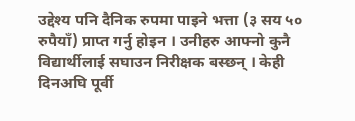उद्देश्य पनि दैनिक रुपमा पाइने भत्ता (३ सय ५० रुपैयाँ) प्राप्त गर्नु होइन । उनीहरु आफ्नो कुनै विद्यार्थीलाई सघाउन निरीक्षक बस्छन् । केही दिनअघि पूर्वी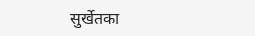सुर्खेतका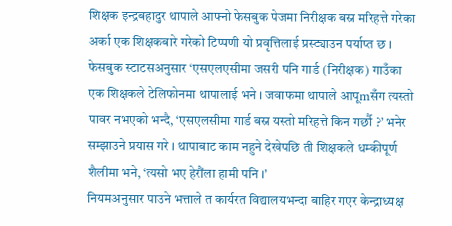शिक्षक इन्द्रबहादुर थापाले आफ्नो फेसबुक पेजमा निरीक्षक बस्न मरिहत्ते गरेका अर्का एक शिक्षकबारे गरेको टिप्पणी यो प्रवृत्तिलाई प्रस्ट्याउन पर्याप्त छ । फेसबुक स्टाटसअनुसार ‘एसएलएसीमा जसरी पनि गार्ड (निरीक्षक) गाउँका एक शिक्षकले टेलिफोनमा थापालाई भने । जवाफमा थापाले आपूmसँग त्यस्तो पावर नभएको भन्दै, ‘एसएलसीमा गार्ड बस्न यस्तो मरिहत्ते किन गर्छौ ?’ भनेर सम्झाउने प्रयास गरे । थापाबाट काम नहुने देखेपछि ती शिक्षकले धम्कीपूर्ण शैलीमा भने, ‘त्यसो भए हेरौंला हामी पनि ।’
नियमअनुसार पाउने भत्ताले त कार्यरत विद्यालयभन्दा बाहिर गएर केन्द्राध्यक्ष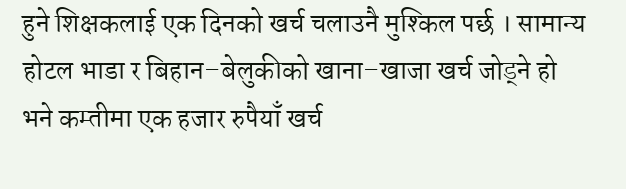हुने शिक्षकलाई एक दिनको खर्च चलाउनै मुश्किल पर्छ । सामान्य होटल भाडा र बिहान–बेलुकीको खाना–खाजा खर्च जोड्ने हो भने कम्तीमा एक हजार रुपैयाँ खर्च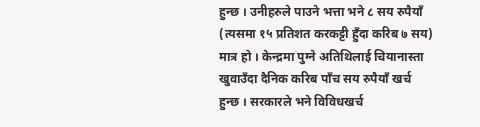हुन्छ । उनीहरुले पाउने भत्ता भने ८ सय रुपैयाँ (त्यसमा १५ प्रतिशत करकट्टी हुँदा करिब ७ सय) मात्र हो । केन्द्रमा पुग्ने अतिथिलाई चियानास्ता खुवाउँदा दैनिक करिब पाँच सय रुपैयाँ खर्च हुन्छ । सरकारले भने विविधखर्च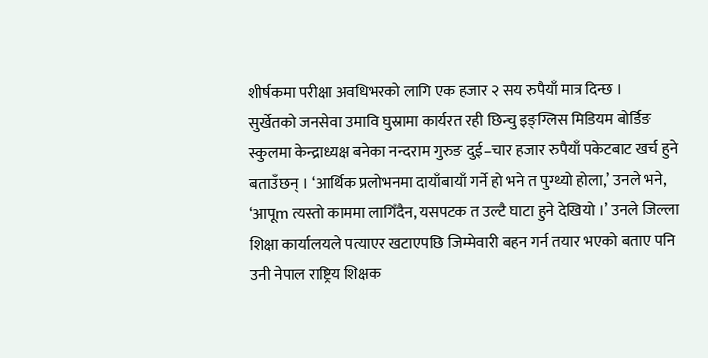शीर्षकमा परीक्षा अवधिभरको लागि एक हजार २ सय रुपैयाँ मात्र दिन्छ ।
सुर्खेतको जनसेवा उमावि घुस्रामा कार्यरत रही छिन्चु इङ्ग्लिस मिडियम बोर्डिङ स्कुलमा केन्द्राध्यक्ष बनेका नन्दराम गुरुङ दुई–चार हजार रुपैयाँ पकेटबाट खर्च हुने बताउँछन् । ‘आर्थिक प्रलोभनमा दायाँबायाँ गर्ने हो भने त पुग्थ्यो होला,’ उनले भने, ‘आपूm त्यस्तो काममा लागिँदैन, यसपटक त उल्टै घाटा हुने देखियो ।’ उनले जिल्ला शिक्षा कार्यालयले पत्याएर खटाएपछि जिम्मेवारी बहन गर्न तयार भएको बताए पनि उनी नेपाल राष्ट्रिय शिक्षक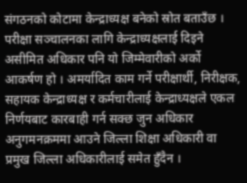संगठनको कोटामा केन्द्राध्यक्ष बनेको स्रोत बताउँछ ।
परीक्षा सञ्चालनका लागि केन्द्राध्यक्षलाई दिइने असीमित अधिकार पनि यो जिम्मेवारीको अर्को आकर्षण हो । अमर्यादित काम गर्ने परीक्षार्थी, निरीक्षक, सहायक केन्द्राध्यक्ष र कर्मचारीलाई केन्द्राध्यक्षले एकल निर्णयबाट कारबाही गर्न सक्छ जुन अधिकार अनुगमनक्रममा आउने जिल्ला शिक्षा अधिकारी वा प्रमुख जिल्ला अधिकारीलाई समेत हुँदैन ।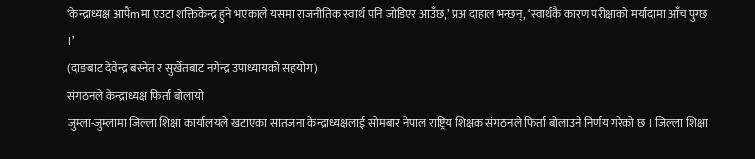‘केन्द्राध्यक्ष आपैंmमा एउटा शक्तिकेन्द्र हुने भएकाले यसमा राजनीतिक स्वार्थ पनि जोडिएर आउँछ,’ प्रअ दाहाल भन्छन्, ‘स्वार्थकै कारण परीक्षाको मर्यादामा आँच पुग्छ ।’
(दाङबाट देवेन्द्र बस्नेत र सुर्खेतबाट नगेन्द्र उपाध्यायको सहयोग)
संगठनले केन्द्राध्यक्ष फिर्ता बोलायो
जुम्ला-जुम्लामा जिल्ला शिक्षा कार्यालयले खटाएका सातजना केन्द्राध्यक्षलाई सोमबार नेपाल राष्ट्रिय शिक्षक संगठनले फिर्ता बोलाउने निर्णय गरेको छ । जिल्ला शिक्षा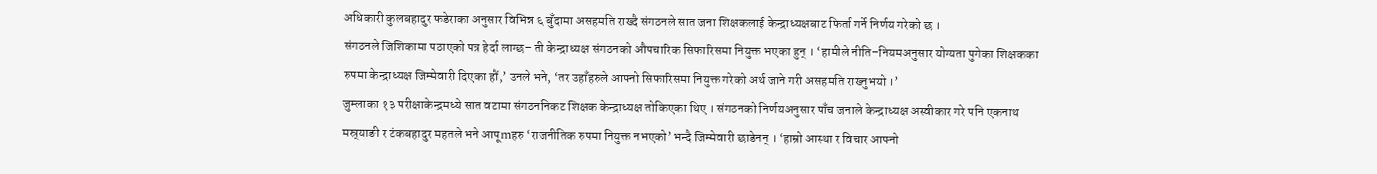अधिकारी कुलबहादुर फडेराका अनुसार विभिन्न ६ बुँदामा असहमति राख्दै संगठनले सात जना शिक्षकलाई केन्द्राध्यक्षबाट फिर्ता गर्ने निर्णय गरेको छ ।
संगठनले जिशिकामा पठाएको पत्र हेर्दा लाग्छ– ती केन्द्राध्यक्ष संगठनको औपचारिक सिफारिसमा नियुक्त भएका हुन् । ‘हामीले नीति–नियमअनुसार योग्यता पुगेका शिक्षकका रुपमा केन्द्राध्यक्ष जिम्मेवारी दिएका हौं,’ उनले भने, ‘तर उहाँहरुले आफ्नो सिफारिसमा नियुक्त गरेको अर्थ जाने गरी असहमति राख्नुभयो ।’
जुम्लाका १३ परीक्षाकेन्द्रमध्ये सात वटामा संगठननिकट शिक्षक केन्द्राध्यक्ष तोकिएका थिए । संगठनको निर्णयअनुसार पाँच जनाले केन्द्राध्यक्ष अस्वीकार गरे पनि एकनाथ मस्र्याङी र टंकबहादुर महतले भने आपूmहरु ‘राजनीतिक रुपमा नियुक्त नभएको’ भन्दै जिम्मेवारी छाडेनन् । ‘हाम्रो आस्था र विचार आफ्नो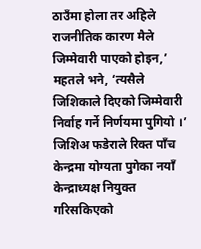ठाउँमा होला तर अहिले राजनीतिक कारण मैले जिम्मेवारी पाएको होइन,’ महतले भने, ‘त्यसैले जिशिकाले दिएको जिम्मेवारी निर्वाह गर्ने निर्णयमा पुगियो ।’
जिशिअ फडेराले रिक्त पाँच केन्द्रमा योग्यता पुगेका नयाँ केन्द्राध्यक्ष नियुक्त गरिसकिएको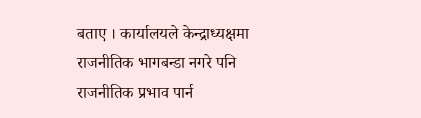बताए । कार्यालयले केन्द्राध्यक्षमा राजनीतिक भागबन्डा नगरे पनि राजनीतिक प्रभाव पार्न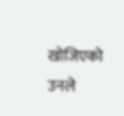खोजिएको उनले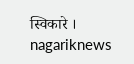स्विकारे ।
nagariknews